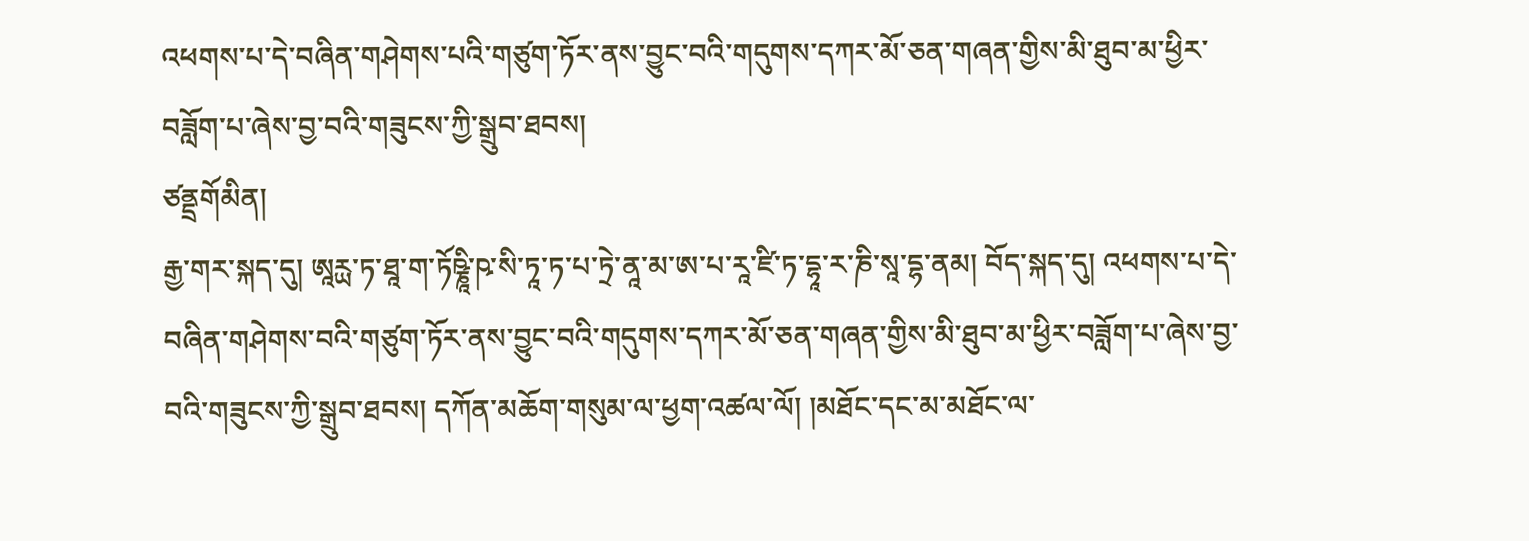འཕགས་པ་དེ་བཞིན་གཤེགས་པའི་གཙུག་ཏོར་ནས་བྱུང་བའི་གདུགས་དཀར་མོ་ཅན་གཞན་གྱིས་མི་ཐུབ་མ་ཕྱིར་བཟློག་པ་ཞེས་བྱ་བའི་གཟུངས་ཀྱི་སྒྲུབ་ཐབས།
ཙནྡྲགོམིན།
རྒྱ་གར་སྐད་དུ། ཨཱཪྻ་ཏ་ཐཱ་ག་ཏོཥྞཱི་ཥ་སི་ཏཱ་ཏ་པ་ཏྲེ་ནཱ་མ་ཨ་པ་རཱ་ཛི་ཏ་དྷཱ་ར་ཎི་སཱ་དྷ་ནམ། བོད་སྐད་དུ། འཕགས་པ་དེ་བཞིན་གཤེགས་བའི་གཙུག་ཏོར་ནས་བྱུང་བའི་གདུགས་དཀར་མོ་ཅན་གཞན་གྱིས་མི་ཐུབ་མ་ཕྱིར་བཟློག་པ་ཞེས་བྱ་བའི་གཟུངས་ཀྱི་སྒྲུབ་ཐབས། དཀོན་མཆོག་གསུམ་ལ་ཕྱག་འཚལ་ལོ། །མཐོང་དང་མ་མཐོང་ལ་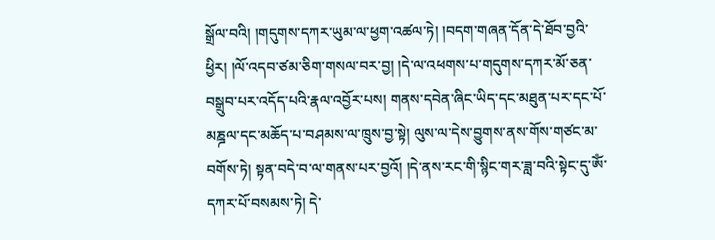སྒྲོལ་བའི། །གདུགས་དཀར་ཡུམ་ལ་ཕྱག་འཚལ་ཏེ། །བདག་གཞན་དོན་དེ་ཐོབ་བྱའི་ཕྱིར། །ལོ་འདབ་ཙམ་ཅིག་གསལ་བར་བྱ། །དེ་ལ་འཕགས་པ་གདུགས་དཀར་མོ་ཅན་བསྒྲུབ་པར་འདོད་པའི་རྣལ་འབྱོར་པས། གནས་དབེན་ཞིང་ཡིད་དང་མཐུན་པར་དང་པོ་མཎྜལ་དང་མཆོད་པ་བཤམས་ལ་ཁྲུས་བྱ་སྟེ། ལུས་ལ་དེས་བྱུགས་ནས་གོས་གཙང་མ་བགོས་ཏེ། སྟན་བདེ་བ་ལ་གནས་པར་བྱའོ། །དེ་ནས་རང་གི་སྙིང་གར་ཟླ་བའི་སྟེང་དུ་ཨོཾ་དཀར་པོ་བསམས་ཏེ། དེ་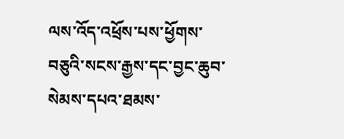ལས་འོད་འཕྲོས་པས་ཕྱོགས་བཅུའི་སངས་རྒྱས་དང་བྱང་ཆུབ་སེམས་དཔའ་ཐམས་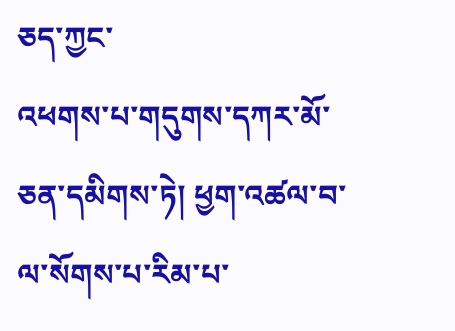ཅད་ཀྱང་
འཕགས་པ་གདུགས་དཀར་མོ་ཅན་དམིགས་ཏེ། ཕྱག་འཚལ་བ་ལ་སོགས་པ་རིམ་པ་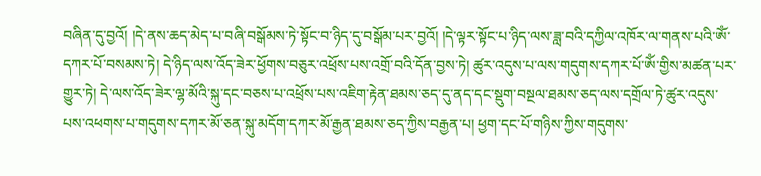བཞིན་དུ་བྱའོ། །དེ་ནས་ཆད་མེད་པ་བཞི་བསྒོམས་ཏེ་སྟོང་བ་ཉིད་དུ་བསྒོམ་པར་བྱའོ། །དེ་ལྟར་སྟོང་པ་ཉིད་ལས་ཟླ་བའི་དཀྱིལ་འཁོར་ལ་གནས་པའི་ཨོཾ་དཀར་པོ་བསམས་ཏེ། དེ་ཉིད་ལས་འོད་ཟེར་ཕྱོགས་བཅུར་འཕྲོས་པས་འགྲོ་བའི་དོན་བྱས་ཏེ། ཚུར་འདུས་པ་ལས་གདུགས་དཀར་པོ་ཨོཾ་གྱིས་མཚན་པར་གྱུར་ཏེ། དེ་ལས་འོད་ཟེར་ལྷ་མོའི་སྐུ་དང་བཅས་པ་འཕྲོས་པས་འཇིག་རྟེན་ཐམས་ཅད་དུ་ནད་དང་སྡུག་བསྔལ་ཐམས་ཅད་ལས་དགྲོལ་ཏེ་ཚུར་འདུས་པས་འཕགས་པ་གདུགས་དཀར་མོ་ཅན་སྐུ་མདོག་དཀར་མོ་རྒྱན་ཐམས་ཅད་ཀྱིས་བརྒྱན་པ། ཕྱག་དང་པོ་གཉིས་ཀྱིས་གདུགས་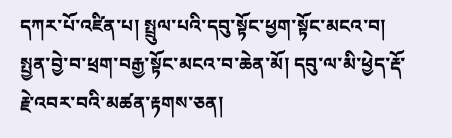དཀར་པོ་འཛིན་པ། སྤྲུལ་པའི་དབུ་སྟོང་ཕྱག་སྟོང་མངའ་བ། སྤྱན་བྱེ་བ་ཕྲག་བརྒྱ་སྟོང་མངའ་བ་ཆེན་མོ། དབུ་ལ་མི་ཕྱེད་རྡོ་རྗེ་འབར་བའི་མཚན་རྟགས་ཅན།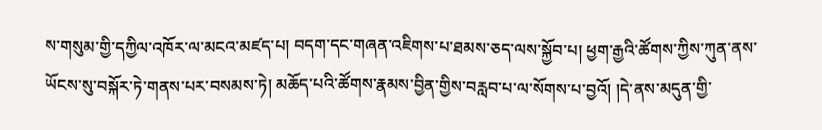ས་གསུམ་གྱི་དཀྱིལ་འཁོར་ལ་མངའ་མཛད་པ། བདག་དང་གཞན་འཇིགས་པ་ཐམས་ཅད་ལས་སྐྱོབ་པ། ཕྱག་རྒྱའི་ཚོགས་ཀྱིས་ཀུན་ནས་ཡོངས་སུ་བསྐོར་ཏེ་གནས་པར་བསམས་ཏེ། མཆོད་པའི་ཚོགས་རྣམས་བྱིན་གྱིས་བརླབ་པ་ལ་སོགས་པ་བྱའོ། །དེ་ནས་མདུན་གྱི་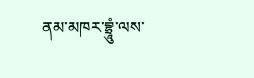ནམ་མཁར་བྷྲཱུཾ་ལས་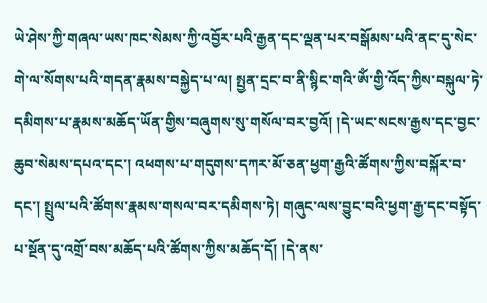ཡེ་ཤེས་ཀྱི་གཞལ་ཡས་ཁང་སེམས་ཀྱི་འབྱོར་པའི་རྒྱན་དང་ལྡན་པར་བསྒོམས་པའི་ནང་དུ་སེང་གེ་ལ་སོགས་པའི་གདན་རྣམས་བསྐྱེད་པ་ལ། སྤྱན་དྲང་བ་ནི་སྙིང་གའི་ཨོཾ་གྱི་འོད་ཀྱིས་བསྐུལ་ཏེ་དམིགས་པ་རྣམས་མཆོད་ཡོན་གྱིས་བཞུགས་སུ་གསོལ་བར་བྱའོ། །དེ་ཡང་སངས་རྒྱས་དང་བྱང་ཆུབ་སེམས་དཔའ་དང་། འཕགས་པ་གདུགས་དཀར་མོ་ཅན་ཕྱག་རྒྱའི་ཚོགས་ཀྱིས་བསྐོར་བ་དང་། སྤྲུལ་པའི་ཚོགས་རྣམས་གསལ་བར་དམིགས་ཏེ། གཞུང་ལས་བྱུང་བའི་ཕྱག་རྒྱ་དང་བསྟོད་པ་སྔོན་དུ་འགྲོ་བས་མཆོད་པའི་ཚོགས་ཀྱིས་མཆོད་དོ། །དེ་ནས་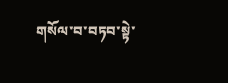གསོལ་བ་བཏབ་སྟེ་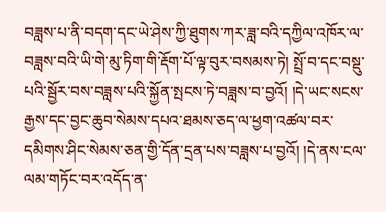བཟླས་པ་ནི་བདག་དང་ཡེ་ཤེས་ཀྱི་ཐུགས་ཀར་ཟླ་བའི་དཀྱིལ་འཁོར་ལ་བཟླས་བའི་ཡི་གེ་མུ་ཏིག་གི་རྡོག་པོ་ལྟ་བུར་བསམས་ཏེ། སྤྲོ་བ་དང་བསྡུ་པའི་སྦྱོར་བས་བཟླས་པའི་སྐྱོན་སྤངས་ཏེ་བཟླས་བ་བྱའོ། །དེ་ཡང་སངས་རྒྱས་དང་བྱང་ཆུབ་སེམས་དཔའ་ཐམས་ཅད་ལ་ཕྱག་འཚལ་བར་
དམིགས་ཤིང་སེམས་ཅན་གྱི་དོན་དྲན་པས་བཟླས་པ་བྱའོ། །དེ་ནས་ངལ་ལམ་གཏོང་བར་འདོད་ན་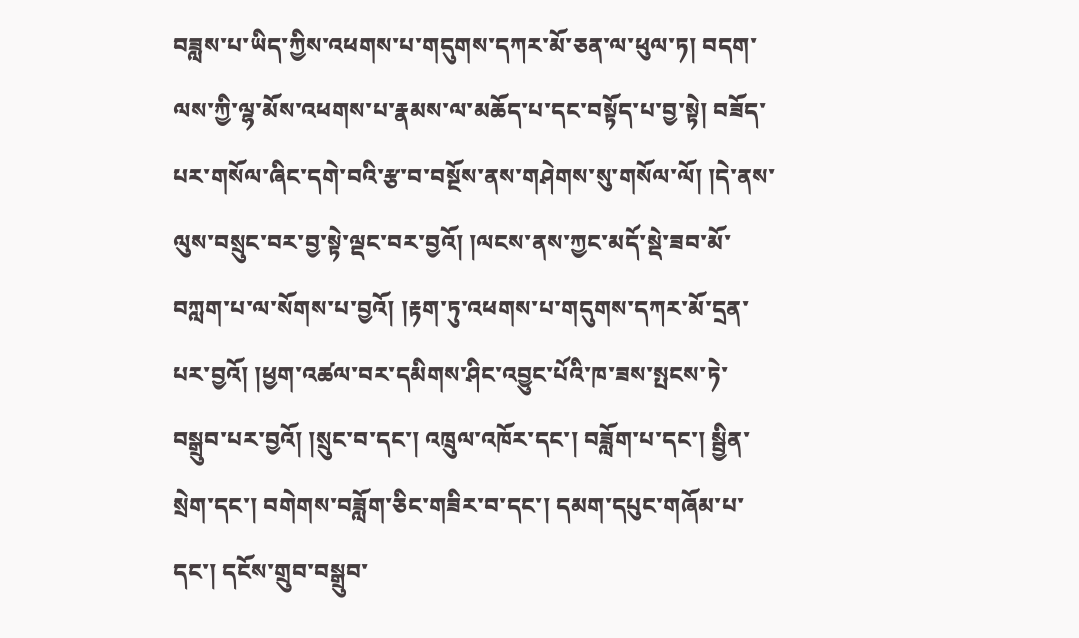བཟླས་པ་ཡིད་ཀྱིས་འཕགས་པ་གདུགས་དཀར་མོ་ཅན་ལ་ཕུལ་ཏ། བདག་ལས་ཀྱི་ལྷ་མོས་འཕགས་པ་རྣམས་ལ་མཆོད་པ་དང་བསྟོད་པ་བྱ་སྟེ། བཟོད་པར་གསོལ་ཞིང་དགེ་བའི་རྩ་བ་བསྔོས་ནས་གཤེགས་སུ་གསོལ་ལོ། །དེ་ནས་ལུས་བསྲུང་བར་བྱ་སྟེ་ལྡང་བར་བྱའོ། །ལངས་ནས་ཀྱང་མདོ་སྡེ་ཟབ་མོ་བཀླག་པ་ལ་སོགས་པ་བྱའོ། །རྟག་ཏུ་འཕགས་པ་གདུགས་དཀར་མོ་དྲན་པར་བྱའོ། །ཕྱག་འཚལ་བར་དམིགས་ཤིང་འབྱུང་པོའི་ཁ་ཟས་སྤངས་ཏེ་བསྒྲུབ་པར་བྱའོ། །སྲུང་བ་དང་། འཁྲུལ་འཁོར་དང་། བཟློག་པ་དང་། སྦྱིན་སྲེག་དང་། བགེགས་བཟློག་ཅིང་གཟིར་བ་དང་། དམག་དཔུང་གཞོམ་པ་དང་། དངོས་གྲུབ་བསྒྲུབ་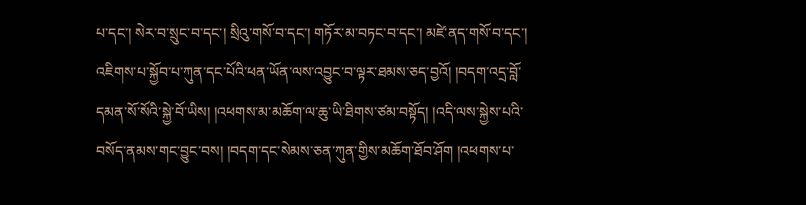པ་དང་། སེར་བ་སྲུང་བ་དང་། སྲིའུ་གསོ་བ་དང་། གཏོར་མ་བཏང་བ་དང་། མཛེ་ནད་གསོ་བ་དང་། འཇིགས་པ་སྐྱོབ་པ་ཀུན་དང་པོའི་ཕན་ཡོན་ལས་འབྱུང་བ་ལྟར་ཐམས་ཅད་བྱའོ། །བདག་འདྲ་བློ་དམན་སོ་སོའི་སྐྱེ་བོ་ཡིས། །འཕགས་མ་མཆོག་ལ་ཆུ་ཡི་ཐིགས་ཙམ་བསྟོད། །འདི་ལས་སྐྱེས་པའི་བསོད་ནམས་གང་བྱུང་བས། །བདག་དང་སེམས་ཅན་ཀུན་གྱིས་མཆོག་ཐོབ་ཤོག །འཕགས་པ་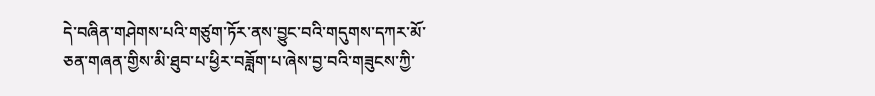དེ་བཞིན་གཤེགས་པའི་གཙུག་ཏོར་ནས་བྱུང་བའི་གདུགས་དཀར་མོ་ཅན་གཞན་གྱིས་མི་ཐུབ་པ་ཕྱིར་བཟློག་པ་ཞེས་བྱ་བའི་གཟུངས་ཀྱི་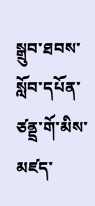སྒྲུབ་ཐབས་སློབ་དཔོན་ཙནྡྲ་གོ་མིས་མཛད་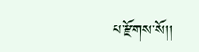པ་རྫོགས་སོ།།